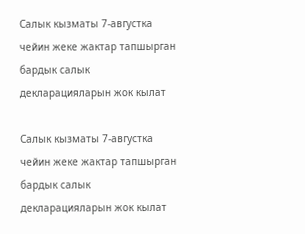Салык кызматы 7-августка чейин жеке жактар тапшырган бардык салык декларацияларын жок кылат

Салык кызматы 7-августка чейин жеке жактар тапшырган бардык салык декларацияларын жок кылат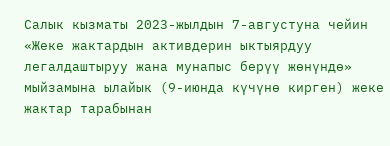Салык кызматы 2023-жылдын 7-августуна чейин «Жеке жактардын активдерин ыктыярдуу легалдаштыруу жана мунапыс берүү жөнүндө» мыйзамына ылайык (9-июнда күчүнө кирген) жеке жактар тарабынан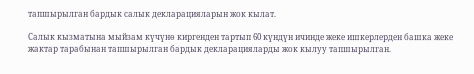тапшырылган бардык салык декларацияларын жок кылат.

Салык кызматына мыйзам күчүнө киргенден тартып 60 күндүн ичинде жеке ишкерлерден башка жеке жактар тарабынан тапшырылган бардык декларацияларды жок кылуу тапшырылган.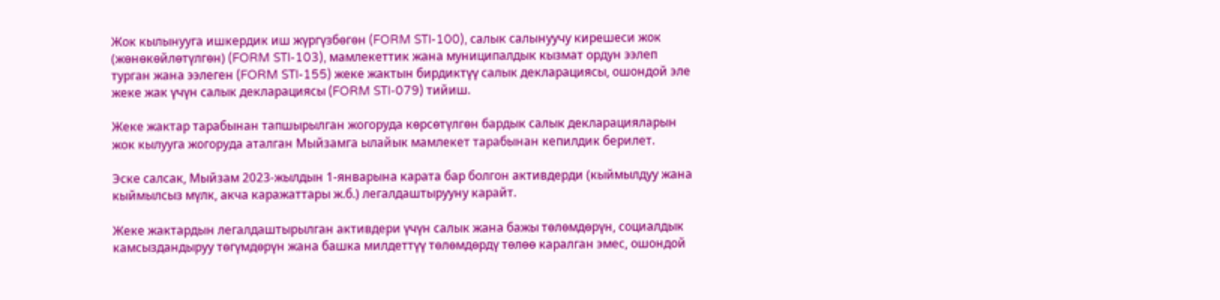Жок кылынууга ишкердик иш жүргүзбөгөн (FORM STI-100), салык салынуучу кирешеси жок (жөнөкөйлөтүлгөн) (FORM STI-103), мамлекеттик жана муниципалдык кызмат ордун ээлеп турган жана ээлеген (FORM STI-155) жеке жактын бирдиктүү салык декларациясы, ошондой эле жеке жак үчүн салык декларациясы (FORM STI-079) тийиш.

Жеке жактар тарабынан тапшырылган жогоруда көрсөтүлгөн бардык салык декларацияларын жок кылууга жогоруда аталган Мыйзамга ылайык мамлекет тарабынан кепилдик берилет.

Эске салсак, Мыйзам 2023-жылдын 1-январына карата бар болгон активдерди (кыймылдуу жана кыймылсыз мүлк, акча каражаттары ж.б.) легалдаштырууну карайт.

Жеке жактардын легалдаштырылган активдери үчүн салык жана бажы төлөмдөрүн, социалдык камсыздандыруу төгүмдөрүн жана башка милдеттүү төлөмдөрдү төлөө каралган эмес, ошондой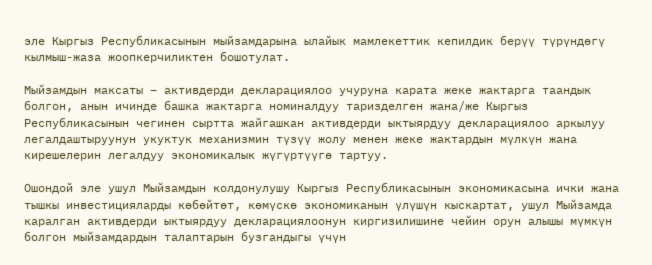эле Кыргыз Республикасынын мыйзамдарына ылайык мамлекеттик кепилдик берүү түрүндөгү кылмыш-жаза жоопкерчиликтен бошотулат.

Мыйзамдын максаты – активдерди декларациялоо учуруна карата жеке жактарга таандык болгон, анын ичинде башка жактарга номиналдуу таризделген жана/же Кыргыз Республикасынын чегинен сыртта жайгашкан активдерди ыктыярдуу декларациялоо аркылуу легалдаштыруунун укуктук механизмин түзүү жолу менен жеке жактардын мүлкүн жана кирешелерин легалдуу экономикалык жүгүртүүгө тартуу.

Ошондой эле ушул Мыйзамдын колдонулушу Кыргыз Республикасынын экономикасына ички жана тышкы инвестицияларды көбөйтөт, көмүскө экономиканын үлүшүн кыскартат, ушул Мыйзамда каралган активдерди ыктыярдуу декларациялоонун киргизилишине чейин орун алышы мүмкүн болгон мыйзамдардын талаптарын бузгандыгы үчүн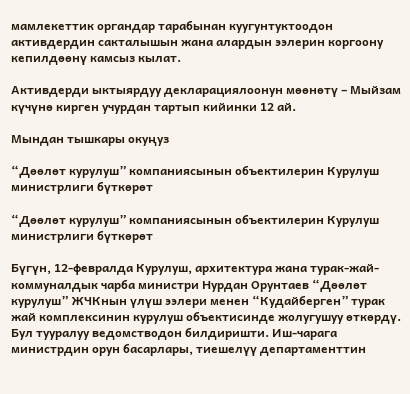мамлекеттик органдар тарабынан куугунтуктоодон активдердин сакталышын жана алардын ээлерин коргоону кепилдөөнү камсыз кылат.

Активдерди ыктыярдуу декларациялоонун мөөнөтү – Мыйзам күчүнө кирген учурдан тартып кийинки 12 ай.

Мындан тышкары окуңуз

“Дөөлөт курулуш” компаниясынын объектилерин Курулуш министрлиги бүткөрөт

“Дөөлөт курулуш” компаниясынын объектилерин Курулуш министрлиги бүткөрөт

Бүгүн, 12-февралда Курулуш, архитектура жана турак-жай-коммуналдык чарба министри Нурдан Орунтаев “Дөөлөт курулуш” ЖЧКнын үлүш ээлери менен “Кудайберген” турак жай комплексинин курулуш объектисинде жолугушуу өткөрдү. Бул тууралуу ведомстводон билдиришти. Иш-чарага министрдин орун басарлары, тиешелүү департаменттин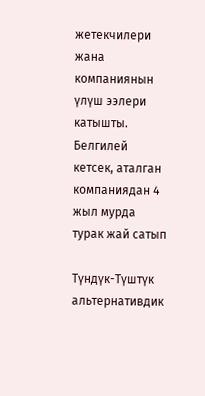жетекчилери жана компаниянын үлүш ээлери катышты. Белгилей кетсек, аталган компаниядан 4 жыл мурда турак жай сатып

Түндүк-Түштүк альтернативдик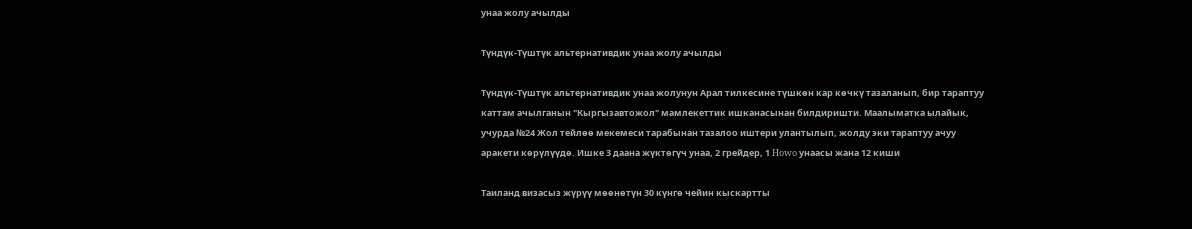унаа жолу ачылды

Түндүк-Түштүк альтернативдик унаа жолу ачылды

Түндүк-Түштүк альтернативдик унаа жолунун Арал тилкесине түшкөн кар көчкү тазаланып, бир тараптуу каттам ачылганын "Кыргызавтожол" мамлекеттик ишканасынан билдиришти. Маалыматка ылайык, учурда №24 Жол тейлөө мекемеси тарабынан тазалоо иштери улантылып, жолду эки тараптуу ачуу аракети көрүлүүдө. Ишке 3 даана жүктөгүч унаа, 2 грейдер, 1 Howo унаасы жана 12 киши

Таиланд визасыз жүрүү мөөнөтүн 30 күнгө чейин кыскартты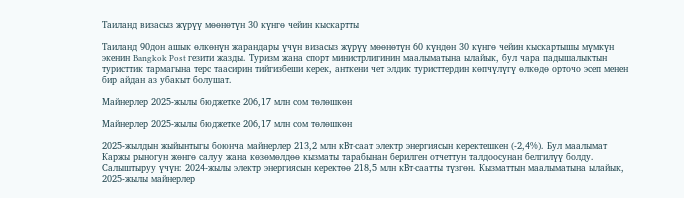Таиланд визасыз жүрүү мөөнөтүн 30 күнгө чейин кыскартты

Таиланд 90дон ашык өлкөнүн жарандары үчүн визасыз жүрүү мөөнөтүн 60 күндөн 30 күнгө чейин кыскартышы мүмкүн экенин Bangkok Post гезити жазды. Туризм жана спорт министрлигинин маалыматына ылайык, бул чара падышалыктын туристтик тармагына терс таасирин тийгизбеши керек, анткени чет элдик туристтердин көпчүлүгү өлкөдө орточо эсеп менен бир айдан аз убакыт болушат.

Майнерлер 2025-жылы бюджетке 206,17 млн сом төлөшкөн

Майнерлер 2025-жылы бюджетке 206,17 млн сом төлөшкөн

2025-жылдын жыйынтыгы боюнча майнерлер 213,2 млн кВт⋅саат электр энергиясын керектешкен (-2,4%). Бул маалымат Каржы рыногун жөнгө салуу жана көзөмөлдөө кызматы тарабынан берилген отчеттун талдоосунан белгилүү болду. Салыштыруу үчүн: 2024-жылы электр энергиясын керектөө 218,5 млн кВт⋅саатты түзгөн. Кызматтын маалыматына ылайык, 2025-жылы майнерлер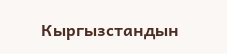Кыргызстандын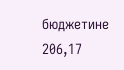бюджетине 206,17